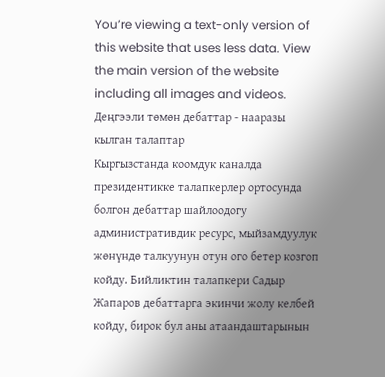You’re viewing a text-only version of this website that uses less data. View the main version of the website including all images and videos.
Деңгээли төмөн дебаттар - нааразы кылган талаптар
Кыргызстанда коомдук каналда президентикке талапкерлер ортосунда болгон дебаттар шайлоодогу административдик ресурс, мыйзамдуулук жөнүндө талкуунун отун ого бетер козгоп койду. Бийликтин талапкери Садыр Жапаров дебаттарга экинчи жолу келбей койду, бирок бул аны атаандаштарынын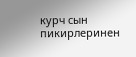курч сын пикирлеринен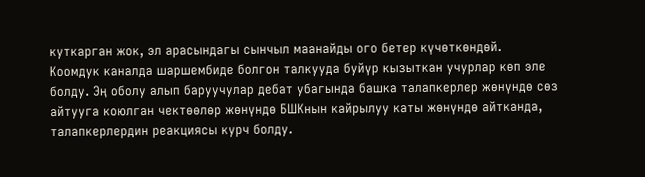куткарган жок, эл арасындагы сынчыл маанайды ого бетер күчөткөндөй.
Коомдук каналда шаршембиде болгон талкууда буйүр кызыткан учурлар көп эле болду. Эң оболу алып баруучулар дебат убагында башка талапкерлер жөнүндө сөз айтууга коюлган чектөөлөр жөнүндө БШКнын кайрылуу каты жөнүндө айтканда, талапкерлердин реакциясы курч болду.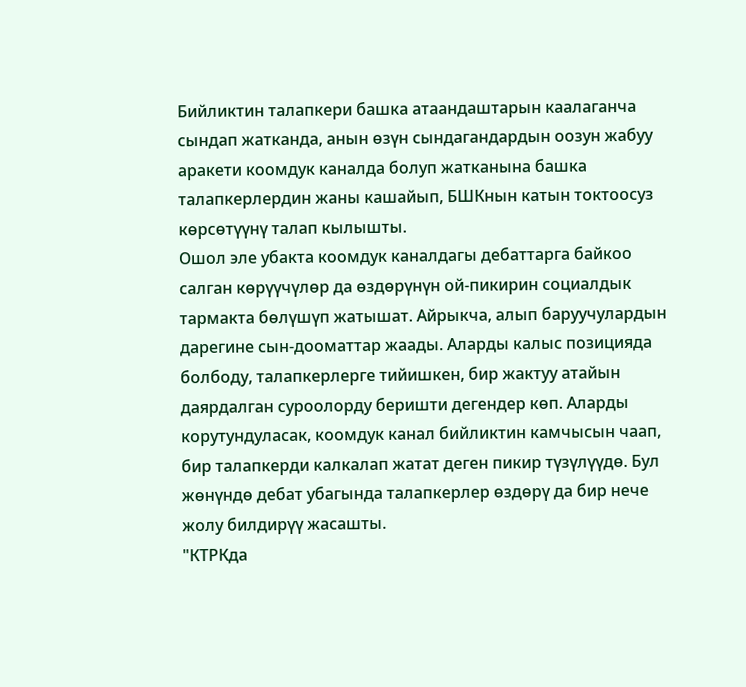Бийликтин талапкери башка атаандаштарын каалаганча сындап жатканда, анын өзүн сындагандардын оозун жабуу аракети коомдук каналда болуп жатканына башка талапкерлердин жаны кашайып, БШКнын катын токтоосуз көрсөтүүнү талап кылышты.
Ошол эле убакта коомдук каналдагы дебаттарга байкоо салган көрүүчүлөр да өздөрүнүн ой-пикирин социалдык тармакта бөлүшүп жатышат. Айрыкча, алып баруучулардын дарегине сын-дооматтар жаады. Аларды калыс позицияда болбоду, талапкерлерге тийишкен, бир жактуу атайын даярдалган суроолорду беришти дегендер көп. Аларды корутундуласак, коомдук канал бийликтин камчысын чаап, бир талапкерди калкалап жатат деген пикир түзүлүүдө. Бул жөнүндө дебат убагында талапкерлер өздөрү да бир нече жолу билдирүү жасашты.
"КТРКда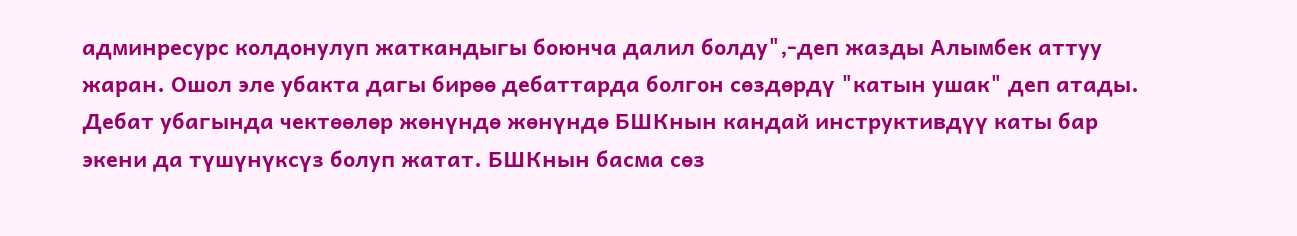админресурс колдонулуп жаткандыгы боюнча далил болду",-деп жазды Алымбек аттуу жаран. Ошол эле убакта дагы бирөө дебаттарда болгон сөздөрдү "катын ушак" деп атады.
Дебат убагында чектөөлөр жөнүндө жөнүндө БШКнын кандай инструктивдүү каты бар экени да түшүнүксүз болуп жатат. БШКнын басма сөз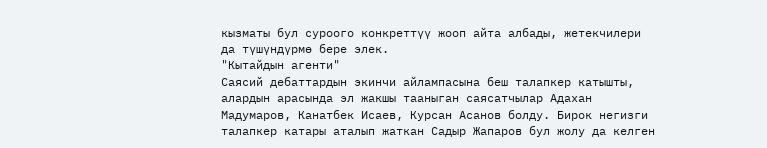кызматы бул суроого конкреттүү жооп айта албады, жетекчилери да түшүндүрмө бере элек.
"Кытайдын агенти"
Саясий дебаттардын экинчи айлампасына беш талапкер катышты, алардын арасында эл жакшы тааныган саясатчылар Адахан Мадумаров, Канатбек Исаев, Курсан Асанов болду. Бирок негизги талапкер катары аталып жаткан Садыр Жапаров бул жолу да келген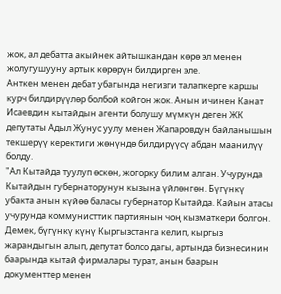жок, ал дебатта акыйнек айтышкандан көрө эл менен жолугушууну артык көрөрүн билдирген эле.
Анткен менен дебат убагында негизги талапкерге каршы курч билдирүүлөр болбой койгон жок. Анын ичинен Канат Исаевдин кытайдын агенти болушу мүмкүн деген ЖК депутаты Адыл Жунус уулу менен Жапаровдун байланышын текшерүү керектиги жөнүндө билдирүүсү абдан маанилүү болду.
"Ал Кытайда туулуп өскөн, жогорку билим алган. Учурунда Кытайдын губернаторунун кызына үйлөнгөн. Бүгүнкү убакта анын күйөө баласы губернатор Кытайда. Кайын атасы учурунда коммунисттик партиянын чоң кызматкери болгон. Демек, бүгүнкү күнү Кыргызстанга келип, кыргыз жарандыгын алып, депутат болсо дагы, артында бизнесинин баарында кытай фирмалары турат, анын баарын документтер менен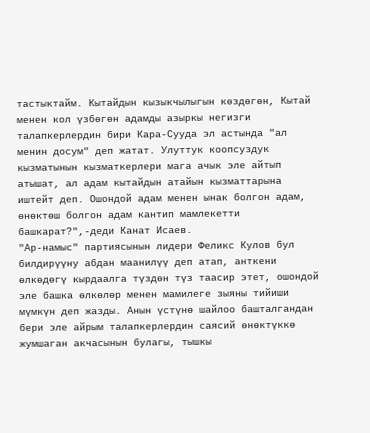тастыктайм. Кытайдын кызыкчылыгын көздөгөн, Кытай менен кол үзбөгөн адамды азыркы негизги талапкерлердин бири Кара-Сууда эл астында "ал менин досум" деп жатат. Улуттук коопсуздук кызматынын кызматкерлери мага ачык эле айтып атышат, ал адам кытайдын атайын кызматтарына иштейт деп. Ошондой адам менен ынак болгон адам, өнөктөш болгон адам кантип мамлекетти башкарат?",-деди Канат Исаев.
"Ар-намыс" партиясынын лидери Феликс Кулов бул билдирүүну абдан маанилүү деп атап, анткени өлкөдөгү кырдаалга түздөн түз таасир этет, ошондой эле башка өлкөлөр менен мамилеге зыяны тийиши мүмкүн деп жазды. Анын үстүнө шайлоо башталгандан бери эле айрым талапкерлердин саясий өнөктүккө жумшаган акчасынын булагы, тышкы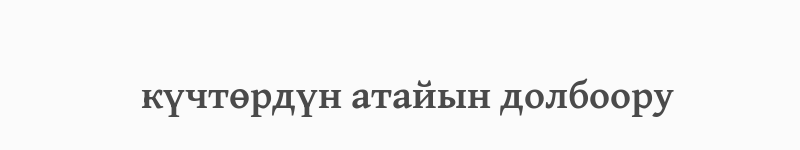күчтөрдүн атайын долбоору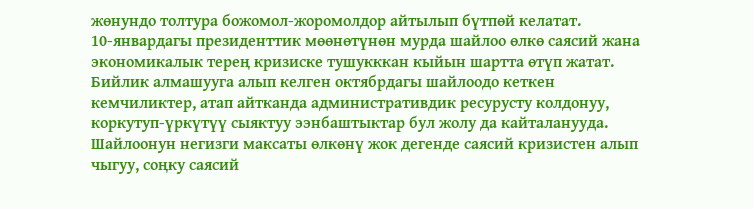жөнундо толтура божомол-жоромолдор айтылып бүтпөй келатат.
10-январдагы президенттик мөөнөтүнөн мурда шайлоо өлкө саясий жана экономикалык терең кризиске тушукккан кыйын шартта өтүп жатат. Бийлик алмашууга алып келген октябрдагы шайлоодо кеткен кемчиликтер, атап айтканда административдик ресурусту колдонуу, коркутуп-үркүтүү сыяктуу ээнбаштыктар бул жолу да кайталанууда.
Шайлоонун негизги максаты өлкөнү жок дегенде саясий кризистен алып чыгуу, соңку саясий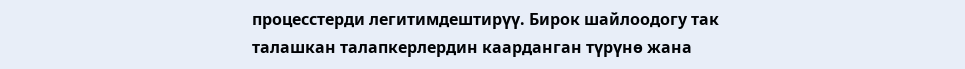процесстерди легитимдештирүү. Бирок шайлоодогу так талашкан талапкерлердин каарданган түрүнө жана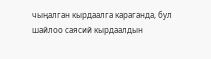чыңалган кырдаалга караганда, бул шайлоо саясий кырдаалдын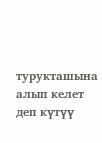турукташына алып келет деп күтүү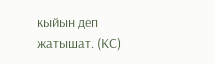кыйын деп жатышат. (КС)